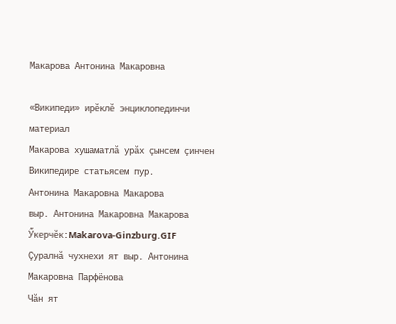Макарова Антонина Макаровна

«Википеди» ирĕклĕ энциклопединчи материал
Макарова хушаматлă урăх çынсем çинчен Википедире статьясем пур.
Антонина Макаровна Макарова
выр. Антонина Макаровна Макарова
Ӳкерчĕк:Makarova-Ginzburg.GIF
Çуралнă чухнехи ят выр. Антонина Макаровна Парфёнова
Чӑн ят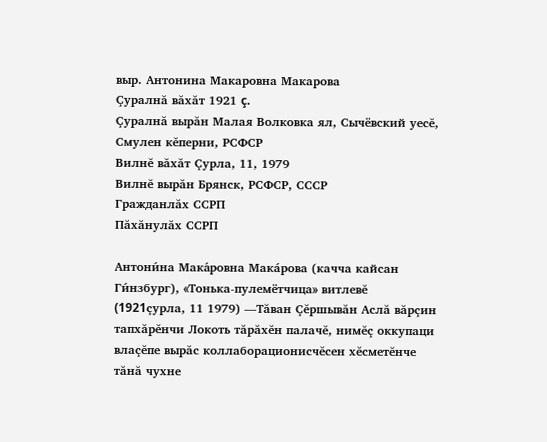выр. Антонина Макаровна Макарова
Çуралнă вăхăт 1921 ç.
Çуралнă вырăн Малая Волковка ял, Сычёвский уесĕ,
Смулен кĕперни, РСФСР
Вилнĕ вăхăт Çурла, 11, 1979
Вилнĕ вырăн Брянск, РСФСР, СССР
Гражданлăх ССРП
Пăхăнулăх ССРП

Антони́на Мака́ровна Мака́рова (качча кайсан Ги́нзбург), «Тонька-пулемётчица» витлевĕ (1921çурла, 11 1979) —Тăван Çĕршывăн Аслă вăрçин тапхăрĕнчи Локоть тăрăхĕн палачĕ, нимĕç оккупаци влаçĕпе вырăс коллаборационисчĕсен хĕсметĕнче тăнă чухне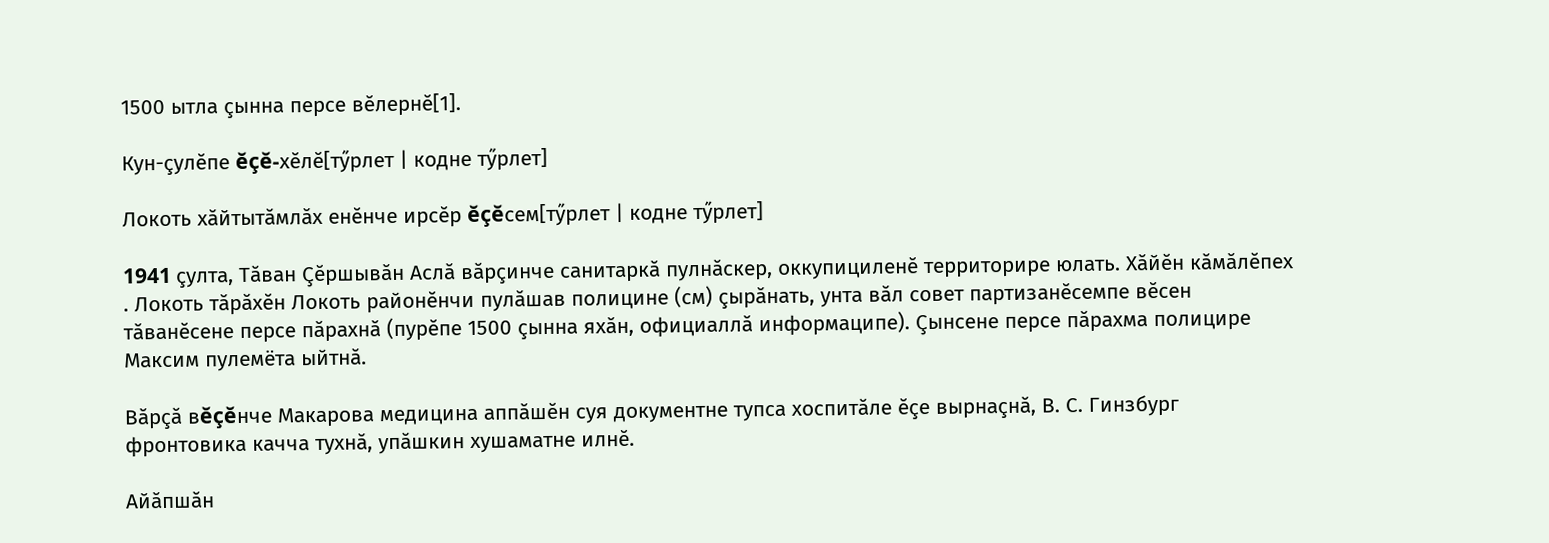1500 ытла çынна персе вĕлернĕ[1].

Кун-çулĕпе ĕçĕ-хĕлĕ[тӳрлет | кодне тӳрлет]

Локоть хăйтытăмлăх енĕнче ирсĕр ĕçĕсем[тӳрлет | кодне тӳрлет]

1941 çулта, Тăван Çĕршывăн Аслă вăрçинче санитаркă пулнăскер, оккупициленĕ территорире юлать. Хăйĕн кăмăлĕпех . Локоть тăрăхĕн Локоть районĕнчи пулăшав полицине (см) çырăнать, унта вăл совет партизанĕсемпе вĕсен тăванĕсене персе пăрахнă (пурĕпе 1500 çынна яхăн, официаллă информаципе). Çынсене персе пăрахма полицире Максим пулемёта ыйтнă.

Вăрçă вĕçĕнче Макарова медицина аппăшĕн суя документне тупса хоспитăле ĕçе вырнаçнă, В. С. Гинзбург фронтовика качча тухнă, упăшкин хушаматне илнĕ.

Айăпшăн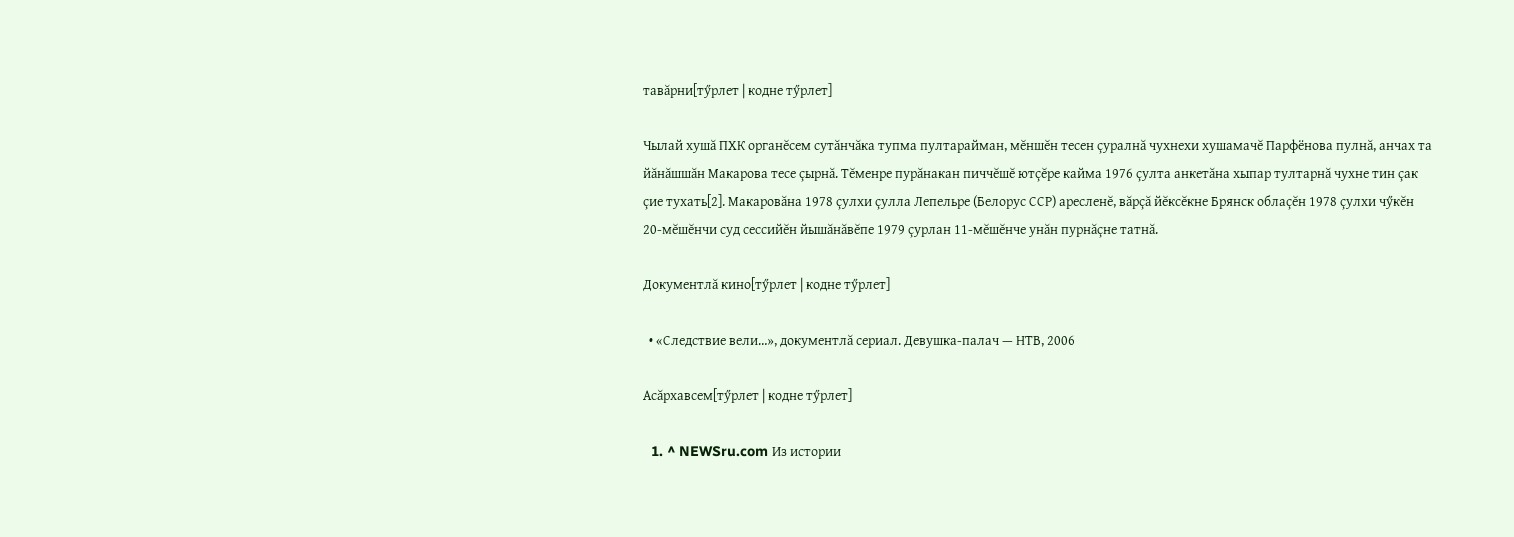тавăрни[тӳрлет | кодне тӳрлет]

Чылай хушă ПХК органĕсем сутăнчăка тупма пултарайман, мĕншĕн тесен çуралнă чухнехи хушамачĕ Парфёнова пулнă, анчах та йăнăшшăн Макарова тесе çырнă. Тĕменре пурăнакан пиччĕшĕ ютçĕре кайма 1976 çулта анкетăна хыпар тултарнă чухне тин çак çие тухать[2]. Макаровăна 1978 çулхи çулла Лепельре (Белорус ССР) аресленĕ, вăрçă йĕксĕкне Брянск облаçĕн 1978 çулхи чӳкĕн 20-мĕшĕнчи суд сессийĕн йышăнăвĕпе 1979 çурлан 11-мĕшĕнче унăн пурнăçне татнă.

Документлă кино[тӳрлет | кодне тӳрлет]

  • «Следствие вели…», документлă сериал. Девушка-палач — НТВ, 2006

Асăрхавсем[тӳрлет | кодне тӳрлет]

  1. ^ NEWSru.com Из истории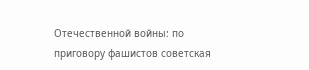Отечественной войны: по приговору фашистов советская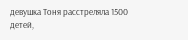девушка Тоня расстреляла 1500 детей,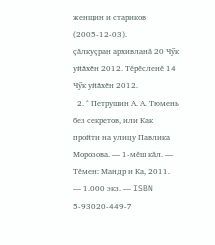женщин и стариков (2005-12-03). çăлкуçран архивланă 20 Чӳк уйӑхӗн 2012. Тĕрĕсленĕ 14 Чӳк уйӑхӗн 2012.
  2. ^ Петрушин А. А. Тюмень без секретов, или Как пройти на улицу Павлика Морозова. — 1-мĕш кăл. — Тĕмен: Мандр и Ка, 2011. — 1.000 экз. — ISBN 5-93020-449-7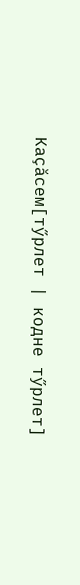Каçăсем[тӳрлет | кодне тӳрлет]